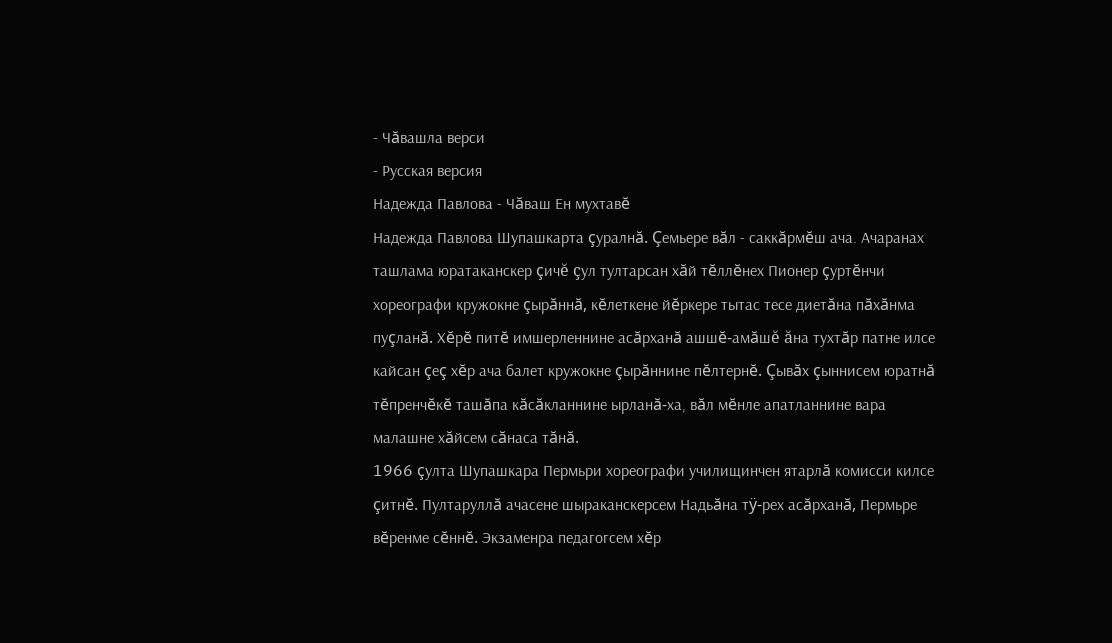- Чăвашла верси
- Русская версия
Надежда Павлова - Чăваш Ен мухтавĕ
Надежда Павлова Шупашкарта çуралнă. Çемьере вăл - саккăрмĕш ача. Ачаранах ташлама юратаканскер çичĕ çул тултарсан хăй тĕллĕнех Пионер çуртĕнчи хореографи кружокне çырăннă, кĕлеткене йĕркере тытас тесе диетăна пăхăнма пуçланă. Хĕрĕ питĕ имшерленнине асăрханă ашшĕ-амăшĕ ăна тухтăр патне илсе кайсан çеç хĕр ача балет кружокне çырăннине пĕлтернĕ. Çывăх çыннисем юратнă тĕпренчĕкĕ ташăпа кăсăкланнине ырланă-ха, вăл мĕнле апатланнине вара малашне хăйсем сăнаса тăнă.
1966 çулта Шупашкара Пермьри хореографи училищинчен ятарлă комисси килсе çитнĕ. Пултаруллă ачасене шыраканскерсем Надьăна тÿ-рех асăрханă, Пермьре вĕренме сĕннĕ. Экзаменра педагогсем хĕр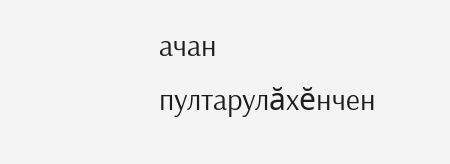ачан пултарулăхĕнчен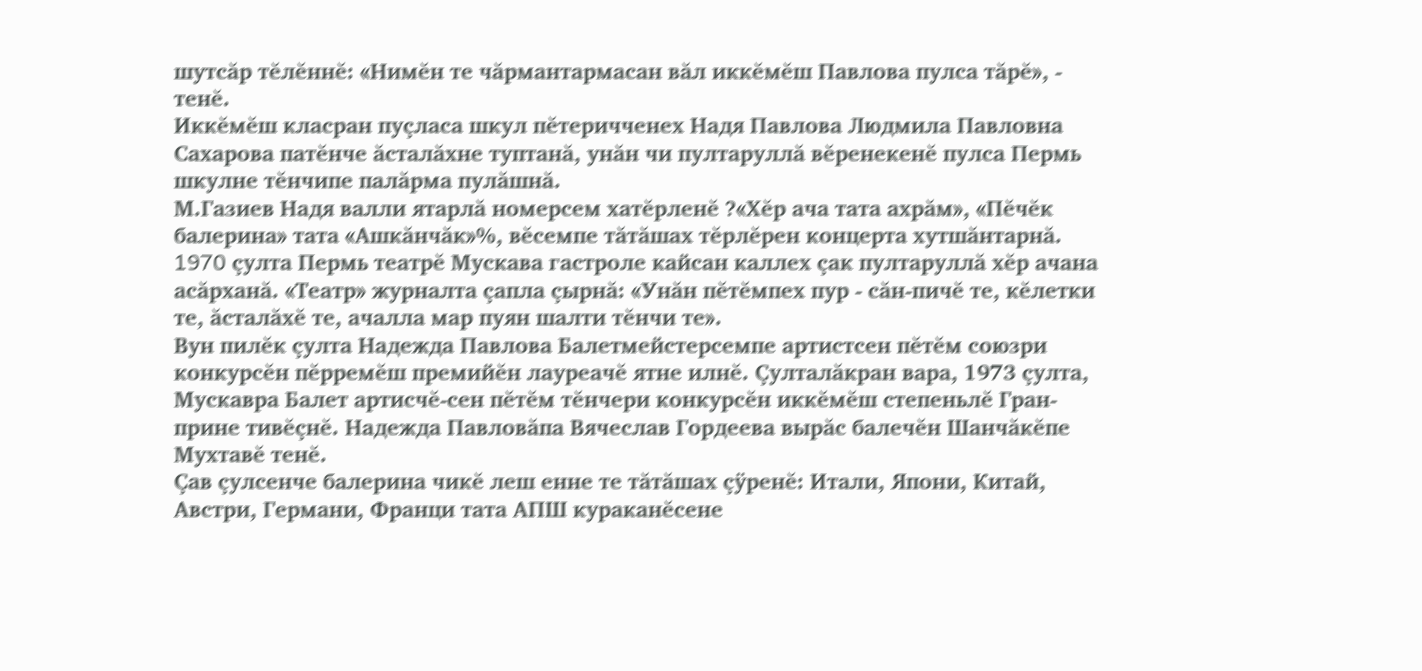шутсăр тĕлĕннĕ: «Нимĕн те чăрмантармасан вăл иккĕмĕш Павлова пулса тăрĕ», - тенĕ.
Иккĕмĕш класран пуçласа шкул пĕтеричченех Надя Павлова Людмила Павловна Сахарова патĕнче ăсталăхне туптанă, унăн чи пултаруллă вĕренекенĕ пулса Пермь шкулне тĕнчипе палăрма пулăшнă.
М.Газиев Надя валли ятарлă номерсем хатĕрленĕ ?«Хĕр ача тата ахрăм», «Пĕчĕк балерина» тата «Ашкăнчăк»%, вĕсемпе тăтăшах тĕрлĕрен концерта хутшăнтарнă. 1970 çулта Пермь театрĕ Мускава гастроле кайсан каллех çак пултаруллă хĕр ачана асăрханă. «Театр» журналта çапла çырнă: «Унăн пĕтĕмпех пур - сăн-пичĕ те, кĕлетки те, ăсталăхĕ те, ачалла мар пуян шалти тĕнчи те».
Вун пилĕк çулта Надежда Павлова Балетмейстерсемпе артистсен пĕтĕм союзри конкурсĕн пĕрремĕш премийĕн лауреачĕ ятне илнĕ. Çулталăкран вара, 1973 çулта, Мускавра Балет артисчĕ-сен пĕтĕм тĕнчери конкурсĕн иккĕмĕш степеньлĕ Гран-прине тивĕçнĕ. Надежда Павловăпа Вячеслав Гордеева вырăс балечĕн Шанчăкĕпе Мухтавĕ тенĕ.
Çав çулсенче балерина чикĕ леш енне те тăтăшах çÿренĕ: Итали, Япони, Китай, Австри, Германи, Франци тата АПШ кураканĕсене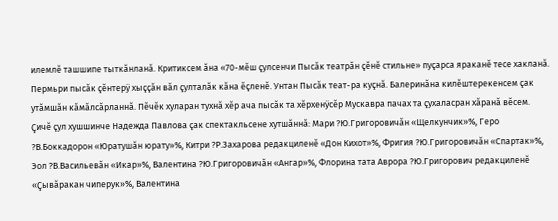илемлĕ ташшипе тыткăнланă. Критиксем ăна «70-мĕш çулсенчи Пысăк театрăн çĕнĕ стильне» пуçарса яраканĕ тесе хакланă.
Пермьри пысăк çĕнтерÿ хыççăн вăл çулталăк кăна ĕçленĕ. Унтан Пысăк теат-ра куçнă. Балеринăна килĕштерекенсем çак утăмшăн кăмăлсăрланнă. Пĕчĕк хуларан тухнă хĕр ача пысăк та хĕрхенÿсĕр Мускавра пачах та çухаласран хăранă вĕсем.
Çичĕ çул хушшинче Надежда Павлова çак спектакльсене хутшăннă: Мари ?Ю.Григоровичăн «Щелкунчик»%, Геро ?В.Боккадорон «Юратушăн юрату»%, Китри ?Р.Захарова редакциленĕ «Дон Кихот»%, Фригия ?Ю.Григоровичăн «Спартак»%, Эол ?В.Васильевăн «Икар»%, Валентина ?Ю.Григоровичăн «Ангар»%, Флорина тата Аврора ?Ю.Григорович редакциленĕ «Çывăракан чиперук»%, Валентина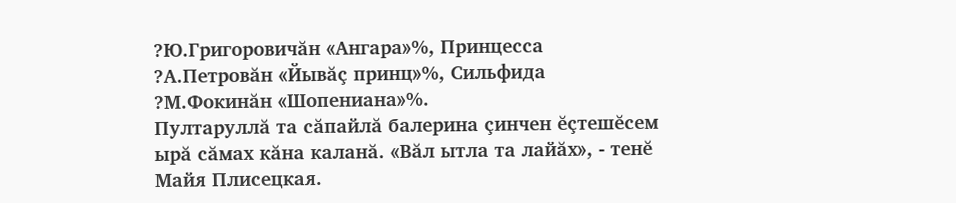?Ю.Григоровичăн «Ангара»%, Принцесса ?А.Петровăн «Йывăç принц»%, Сильфида ?М.Фокинăн «Шопениана»%.
Пултаруллă та сăпайлă балерина çинчен ĕçтешĕсем ырă сăмах кăна каланă. «Вăл ытла та лайăх», - тенĕ Майя Плисецкая.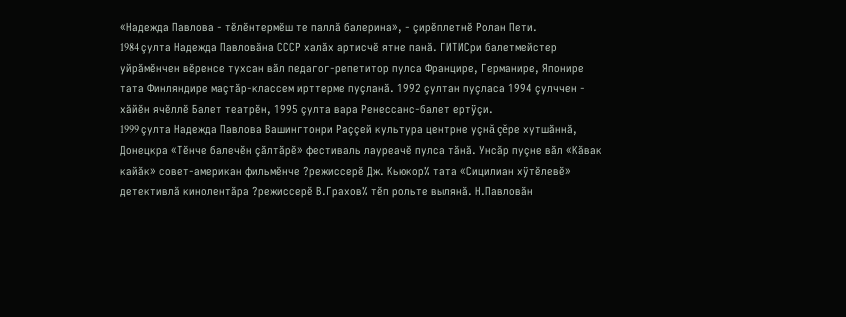«Надежда Павлова - тĕлĕнтермĕш те паллă балерина», - çирĕплетнĕ Ролан Пети.
1984 çулта Надежда Павловăна СССР халăх артисчĕ ятне панă. ГИТИСри балетмейстер уйрăмĕнчен вĕренсе тухсан вăл педагог-репетитор пулса Францире, Германире, Японире тата Финляндире маçтăр-классем ирттерме пуçланă. 1992 çултан пуçласа 1994 çулччен - хăйĕн ячĕллĕ Балет театрĕн, 1995 çулта вара Ренессанс-балет ертÿçи.
1999 çулта Надежда Павлова Вашингтонри Раççей культура центрне уçнă çĕре хутшăннă, Донецкра «Тĕнче балечĕн çăлтăрĕ» фестиваль лауреачĕ пулса тăнă. Унсăр пуçне вăл «Кăвак кайăк» совет-американ фильмĕнче ?режиссерĕ Дж. Кьюкор% тата «Сицилиан хÿтĕлевĕ» детективлă кинолентăра ?режиссерĕ В.Грахов% тĕп рольте вылянă. Н.Павловăн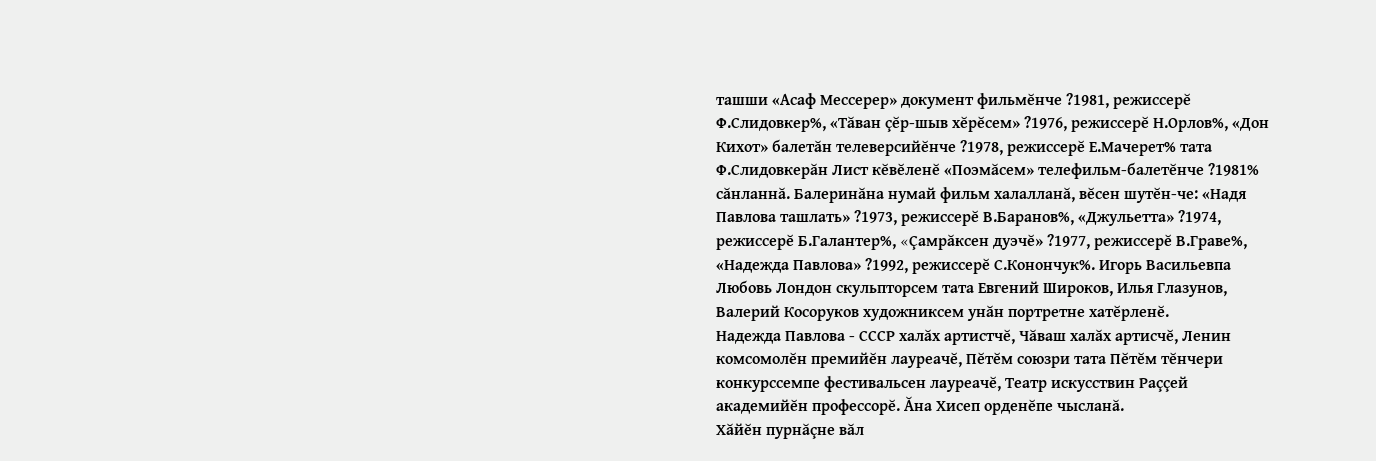ташши «Асаф Мессерер» документ фильмĕнче ?1981, режиссерĕ Ф.Слидовкер%, «Тăван çĕр-шыв хĕрĕсем» ?1976, режиссерĕ Н.Орлов%, «Дон Кихот» балетăн телеверсийĕнче ?1978, режиссерĕ Е.Мачерет% тата Ф.Слидовкерăн Лист кĕвĕленĕ «Поэмăсем» телефильм-балетĕнче ?1981% сăнланнă. Балеринăна нумай фильм халалланă, вĕсен шутĕн-че: «Надя Павлова ташлать» ?1973, режиссерĕ В.Баранов%, «Джульетта» ?1974, режиссерĕ Б.Галантер%, «Çамрăксен дуэчĕ» ?1977, режиссерĕ В.Граве%, «Надежда Павлова» ?1992, режиссерĕ С.Конончук%. Игорь Васильевпа Любовь Лондон скульпторсем тата Евгений Широков, Илья Глазунов, Валерий Косоруков художниксем унăн портретне хатĕрленĕ.
Надежда Павлова - СССР халăх артистчĕ, Чăваш халăх артисчĕ, Ленин комсомолĕн премийĕн лауреачĕ, Пĕтĕм союзри тата Пĕтĕм тĕнчери конкурссемпе фестивальсен лауреачĕ, Театр искусствин Раççей академийĕн профессорĕ. Ăна Хисеп орденĕпе чысланă.
Хăйĕн пурнăçне вăл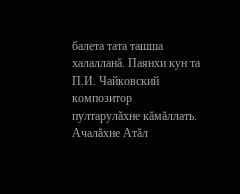балета тата ташша халалланă. Паянхи кун та П.И. Чайковский композитор пултарулăхне кăмăллать. Ачалăхне Атăл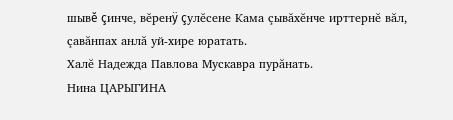шывĕ çинче, вĕренÿ çулĕсене Кама çывăхĕнче ирттернĕ вăл, çавăнпах анлă уй-хире юратать.
Халĕ Надежда Павлова Мускавра пурăнать.
Нина ЦАРЫГИНА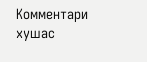Комментари хушас